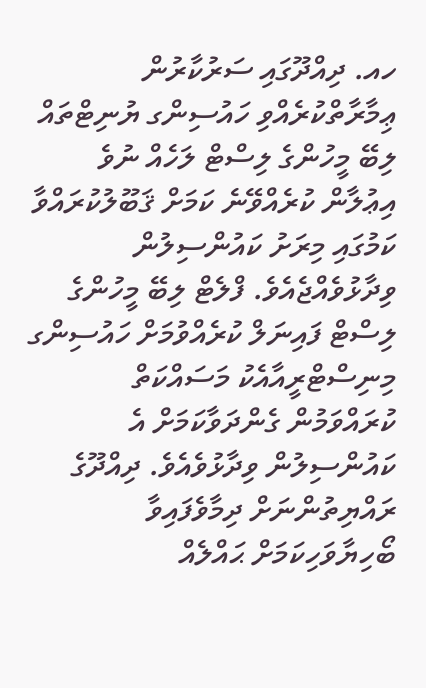ހއ. ދިއްދޫގައި ސަރުކާރުން ޢިމާރާތްކުރެއްވި ހައުސިންގ ޔުނިޓްތައް ލިބޭ މީހުންގެ ލިސްޓް ލަހެއް ނުވެ އިޢުލާން ކުރެއްވޭނެ ކަމަށް ޤަބޫލުކުރައްވާ ކަމުގައި މިރަށު ކައުންސިލުން ވިދާޅުވެއްޖެއެވެ. ފްލެޓް ލިބޭ މީހުންގެ ލިސްޓް ފައިނަލް ކުރެއްވުމަށް ހައުސިންގ މިނިސްޓްރީއާއެކު މަސައްކަތް ކުރައްވަމުން ގެންދަވާކަމަށް އެ ކައުންސިލުން ވިދާޅުވެއެވެ. ދިއްދޫގެ ރައްޔިތުންނަށް ދިމާވެފައިވާ ބޯހިޔާވަހިކަމަށް ޙައްލެއް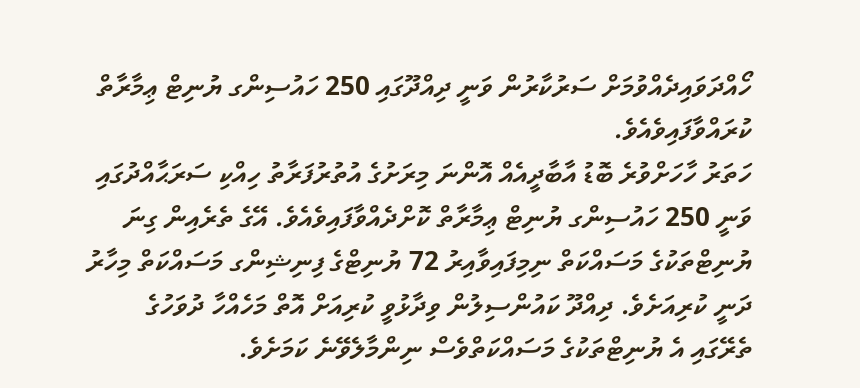ހޯއްދަވައިދެއްވުމަށް ސަރުކާރުން ވަނީ ދިއްދޫގައި 250 ހައުސިންގ ޔުނިޓް ޢިމާރާތް ކުރައްވާފައިވެއެވެ.
ހަތަރު ހާހަށްވުރެ ބޮޑު އާބާދީއެއް އޮންނަ މިރަށުގެ އުތުރުފަރާތު ހިއްކި ސަރަޙާއްދުގައި ވަނީ 250 ހައުސިންގ ޔުނިޓް ޢިމާރާތް ކޮށްދެއްވާފައިވެއެވެ. އޭގެ ތެރެއިން ގިނަ ޔުނިޓްތަކުގެ މަސައްކަތް ނިމިފައިވާއިރު 72 ޔުނިޓްގެ ފިނިޝިންގ މަސައްކަތް މިހާރު ދަނީ ކުރިއަށެވެ. ދިއްދޫ ކައުންސިލުން ވިދާޅުވީ ކުރިއަށް އޮތް މަހެއްހާ ދުވަހުގެ ތެރޭގައި އެ ޔުނިޓްތަކުގެ މަސައްކަތްވެސް ނިންމާލެވޭނެ ކަމަށެވެ.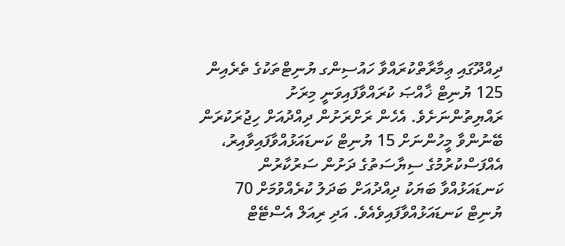ދިއްދޫގައި ޢިމާރާތްކުރައްވާ ހައުސިންގ ޔުނިޓްތަކުގެ ތެރެއިން 125 ޔުނިޓް ޚާއްޞަ ކުރައްވާފައިވަނީ މިރަށު ރައްޔިތުންނަށެވެ. އެހެން ރަށްރަށުން ދިއްދުއަށް ހިޖުރަކުރަން ބޭނުންވާ މީހުންނަށް 15 ޔުނިޓް ކަނޑައަޅުއްވާފައިވާއިރު، އެއްފަސްކުރުމުގެ ސިޔާސަތުގެ ދަށުން ސަރުކާރުން ކަނޑައަޅުއްވާ ބަޔަކު ދިއްދުއަށް ބަދަލު ކުރެއްވުމަށް 70 ޔުނިޓް ކަނޑައަޅުއްވާފައިވެއެވެ. އަދި ރިއަލް އެސްޓޭޓް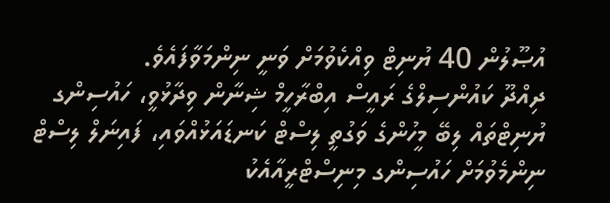އުޞޫލުން 40 ޔުނިޓް ވިއްކެވުމަށް ވަނީ ނިންމަވާފައެވެ.
ދިއްދޫ ކައުންސިލްގެ ރައީސް އިބްރާހީމް ޝިނާން ވިދާޅުވީ، ހައުސިންގ ޔުނިޓްތައް ލިބޭ މީހުންގެ ވަގުތީ ލިސްޓް ކަނޑައަޅުއްވައި، ފައިނަލް ލިސްޓް ނިންމެވުމަށް ހައުސިންގ މިނިސްޓްރީއާއެކު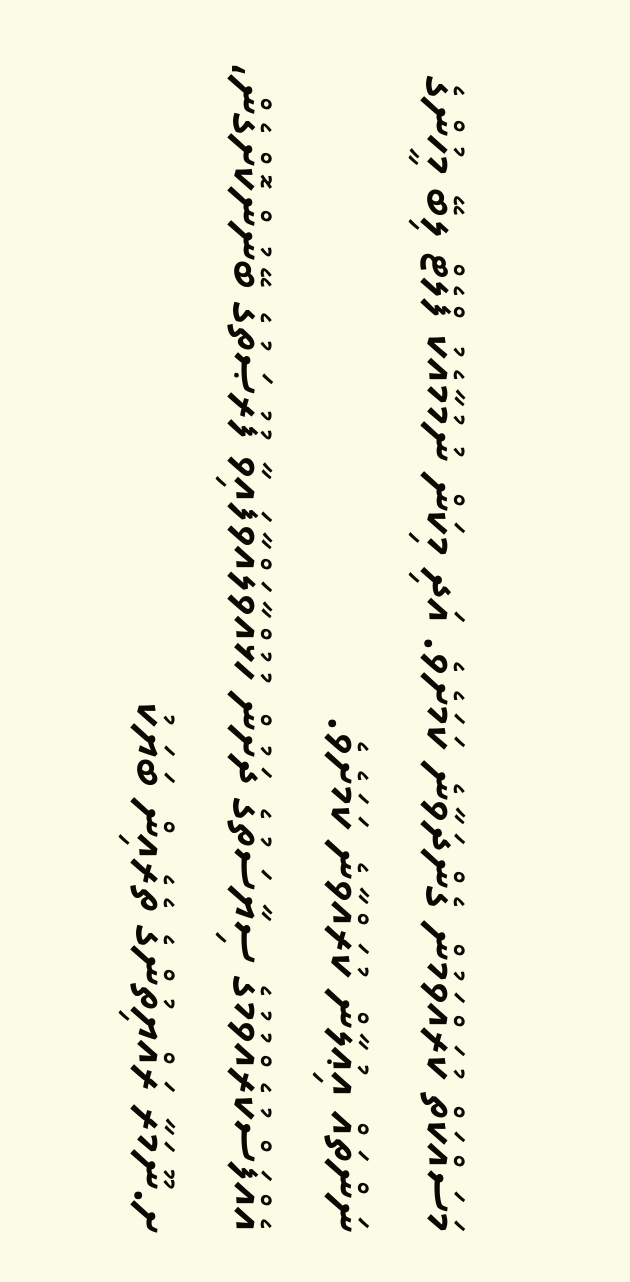މަސައްކަތް ކުރައްވަމުން ގެންދަވާނެ ކަމަށެވެ. އަދި މިކަން ނުމުމާއެކު ފްލެޓް ލިބޭ މީހުންގެ ނަންތައް އިޢުލާން ކުރައްވާނެ ކަމަށެވެ.
އެއްފަސްކުރެއްވުމުގެ ސިޔާސަތުގެ ދަށުން ހުޅުއްވާލައްވާފައިވާ ފުރުޞަތުގެ ބޭނުންކޮށްގެން، ށ.ނޫމަރާ ރައްޔިތުންގެ ތެރެއިން ބަޔަކު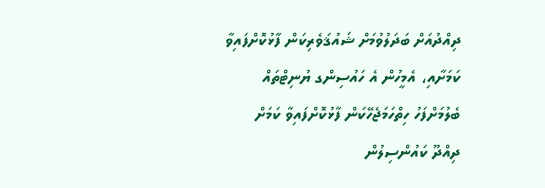ދިއްދުއަށް ބަދަލުވުމަށް ޝައުޤަވެރިކަން ފާޅުކޮށްފައިވާ ކަމަށާއި، އެމީހުން އެ ހައުސިންގ ޔުނިޓްތައް ބެލުމަށްފަހު ހިތްހަމަޖެހޭކަން ފާޅުކޮށްފައިވާ ކަމަށް ދިއްދޫ ކައުންސިލުން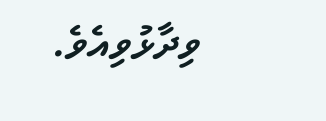ވިދާޅުވިއެވެ.